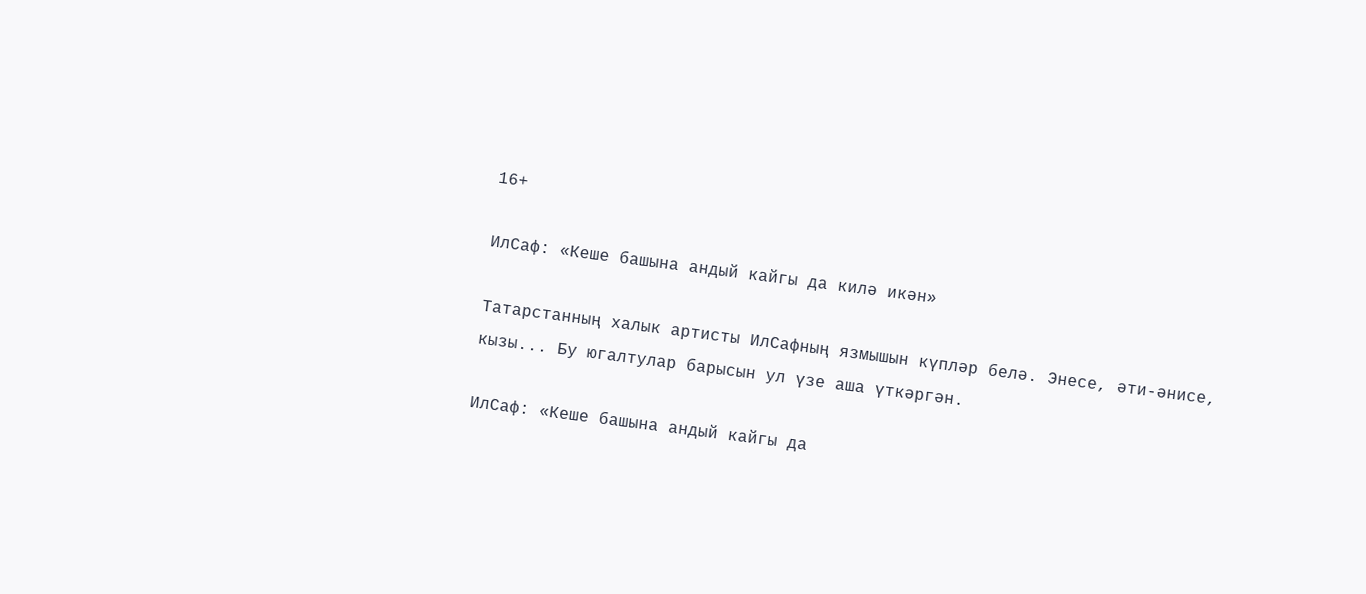16+

ИлСаф: «Кеше башына андый кайгы да килә икән»

Татарстанның халык артисты ИлСафның язмышын күпләр белә. Энесе, әти-әнисе, кызы... Бу югалтулар барысын ул үзе аша үткәргән.

ИлСаф: «Кеше башына андый кайгы да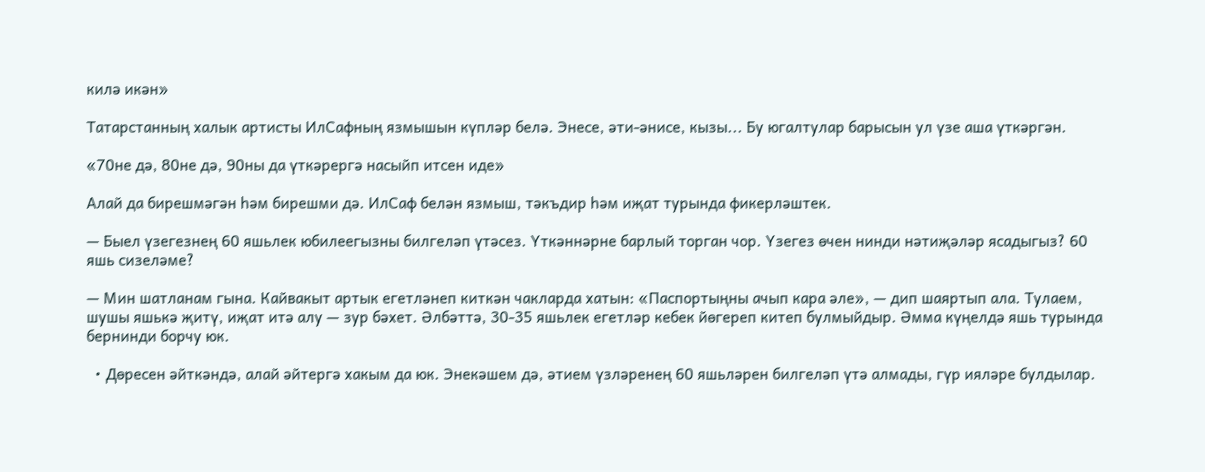килә икән»

Татарстанның халык артисты ИлСафның язмышын күпләр белә. Энесе, әти-әнисе, кызы... Бу югалтулар барысын ул үзе аша үткәргән.

«70не дә, 80не дә, 90ны да үткәрергә насыйп итсен иде»

Алай да бирешмәгән һәм бирешми дә. ИлСаф белән язмыш, тәкъдир һәм иҗат турында фикерләштек.

— Быел үзегезнең 60 яшьлек юбилеегызны билгеләп үтәсез. Үткәннәрне барлый торган чор. Үзегез өчен нинди нәтиҗәләр ясадыгыз? 60 яшь сизеләме?

— Мин шатланам гына. Кайвакыт артык егетләнеп киткән чакларда хатын: «Паспортыңны ачып кара әле», — дип шаяртып ала. Тулаем, шушы яшькә җитү, иҗат итә алу — зур бәхет. Әлбәттә, 30-35 яшьлек егетләр кебек йөгереп китеп булмыйдыр. Әмма күңелдә яшь турында бернинди борчу юк.

  • Дөресен әйткәндә, алай әйтергә хакым да юк. Энекәшем дә, әтием үзләренең 60 яшьләрен билгеләп үтә алмады, гүр ияләре булдылар.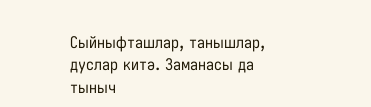Сыйныфташлар, танышлар, дуслар китә. Заманасы да тыныч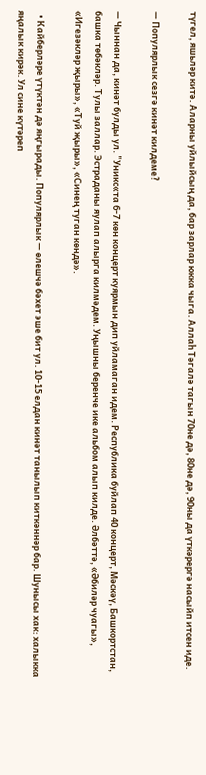түгел, яшьләр китә. Аларны уйлыйсың да, бар зарлар юкка чыга. Аллаһ Тәгалә тагын 70не дә, 80не дә, 90ны да үткәрергә насыйп итсен иде.

— Популярлык сезгә кинәт килдеме?

— Чыннан да, кинәт булды ул. "Уникс«та 6-7 көн концерт куярмын дип уйламаган идем. Республика буйлап 40 концерт, Мәскәү, Башкортстан, башка төбәкләр. Тулы заллар. Эстраданы яулап алырга килмәдем. Уңышны беренче ике альбом алып килде. Әлбәттә, «Әбиләр чуагы», «Игезәкләр җыры», «Туй җыры», «Синең туган көндә».

  • Кайберләре үтүктән дә яңгырады. Популярлык — өлешчә бәхет эше бит ул. 10-15 елдан кинәт танылып киткәннәр бар. Шунысы хак: халыкка яңалык кирәк. Ул сине күтәреп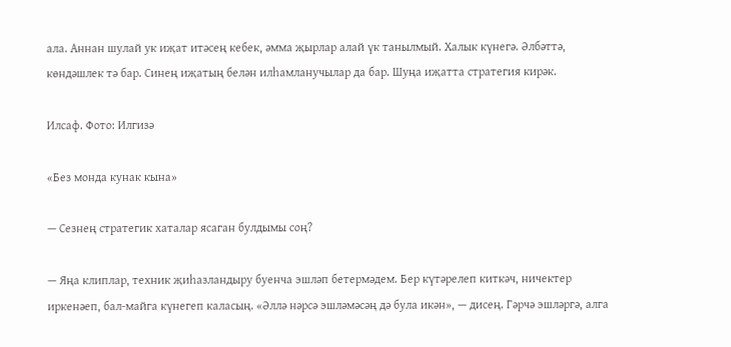ала. Аннан шулай ук иҗат итәсең кебек, әмма җырлар алай үк танылмый. Халык күнегә. Әлбәттә, көндәшлек тә бар. Синең иҗатың белән илһамланучылар да бар. Шуңа иҗатта стратегия кирәк.

Илсаф. Фото: Илгизә

«Без монда кунак кына»

— Сезнең стратегик хаталар ясаган булдымы соң?

— Яңа клиплар, техник җиһазландыру буенча эшләп бетермәдем. Бер күтәрелеп киткәч, ничектер иркенәеп, бал-майга күнегеп каласың. «Әллә нәрсә эшләмәсәң дә була икән», — дисең. Гәрчә эшләргә, алга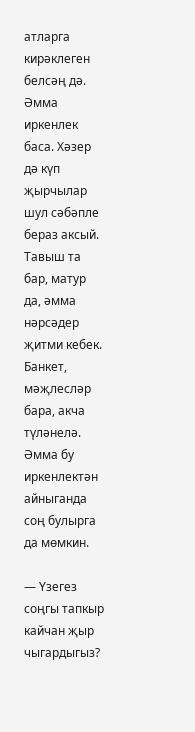атларга кирәклеген белсәң дә. Әмма иркенлек баса. Хәзер дә күп җырчылар шул сәбәпле бераз аксый. Тавыш та бар, матур да, әмма нәрсәдер җитми кебек. Банкет, мәҗлесләр бара, акча түләнелә. Әмма бу иркенлектән айныганда соң булырга да мөмкин.

— Үзегез соңгы тапкыр кайчан җыр чыгардыгыз?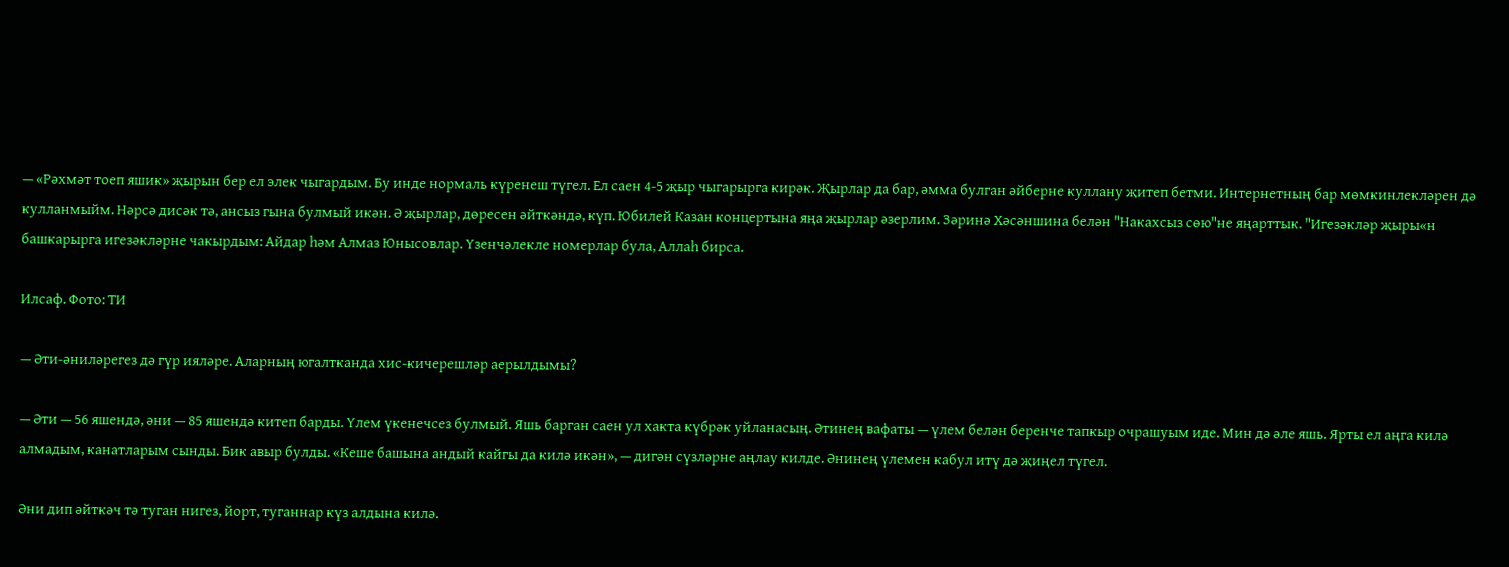— «Рәхмәт тоеп яшик» җырын бер ел элек чыгардым. Бу инде нормаль күренеш түгел. Ел саен 4-5 җыр чыгарырга кирәк. Җырлар да бар, әмма булган әйберне куллану җитеп бетми. Интернетның бар мөмкинлекләрен дә кулланмыйм. Нәрсә дисәк тә, ансыз гына булмый икән. Ә җырлар, дөресен әйткәндә, күп. Юбилей Казан концертына яңа җырлар әзерлим. Зәринә Хәсәншина белән "Накахсыз сөю"не яңарттык. "Игезәкләр җыры«н башкарырга игезәкләрне чакырдым: Айдар һәм Алмаз Юнысовлар. Үзенчәлекле номерлар була, Аллаһ бирса.

Илсаф. Фото: ТИ

— Әти-әниләрегез дә гүр ияләре. Аларның югалтканда хис-кичерешләр аерылдымы?

— Әти — 56 яшендә, әни — 85 яшендә китеп барды. Үлем үкенечсез булмый. Яшь барган саен ул хакта күбрәк уйланасың. Әтинең вафаты — үлем белән беренче тапкыр очрашуым иде. Мин дә әле яшь. Ярты ел аңга килә алмадым, канатларым сынды. Бик авыр булды. «Кеше башына андый кайгы да килә икән», — дигән сүзләрне аңлау килде. Әнинең үлемен кабул итү дә җиңел түгел.

Әни дип әйткәч тә туган нигез, йорт, туганнар күз алдына килә.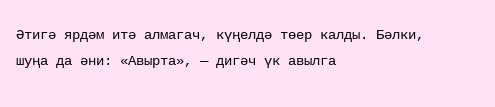Әтигә ярдәм итә алмагач, күңелдә төер калды. Бәлки, шуңа да әни: «Авырта», — дигәч үк авылга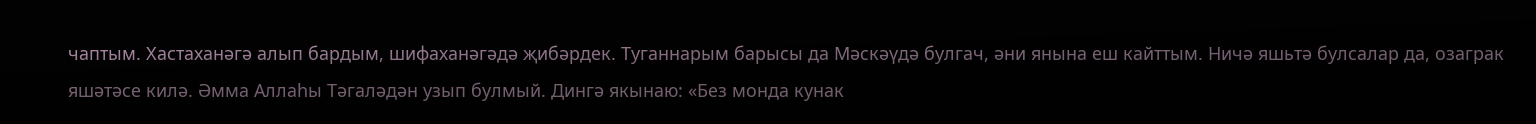чаптым. Хастаханәгә алып бардым, шифаханәгәдә җибәрдек. Туганнарым барысы да Мәскәүдә булгач, әни янына еш кайттым. Ничә яшьтә булсалар да, озаграк яшәтәсе килә. Әмма Аллаһы Тәгаләдән узып булмый. Дингә якынаю: «Без монда кунак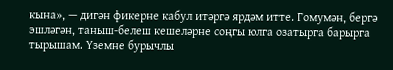кына», — дигән фикерне кабул итәргә ярдәм итте. Гомумән, бергә эшләгән, таныш-белеш кешеләрне соңгы юлга озатырга барырга тырышам. Үземне бурычлы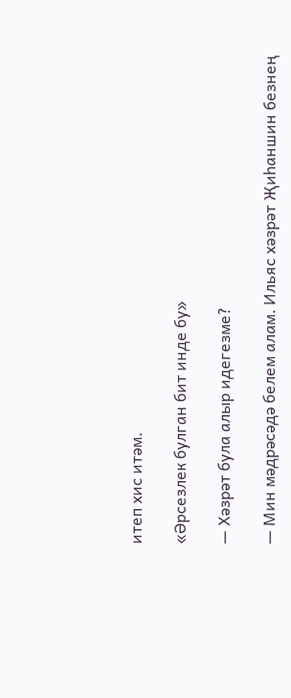итеп хис итәм.

«Әрсезлек булган бит инде бу»

— Хәзрәт була алыр идегезме?

— Мин мәдрәсәдә белем алам. Ильяс хәзрәт Җиһаншин безнең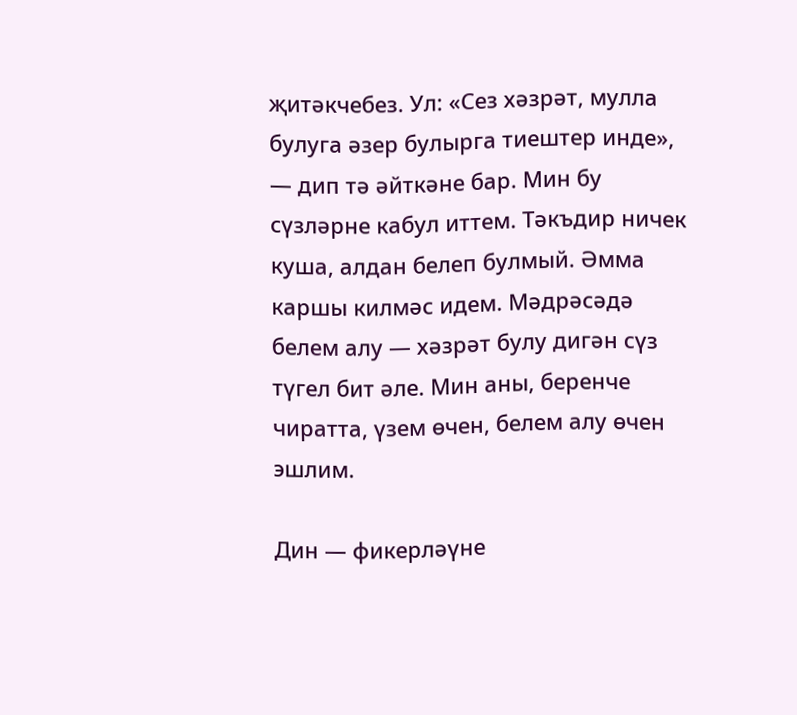җитәкчебез. Ул: «Сез хәзрәт, мулла булуга әзер булырга тиештер инде», — дип тә әйткәне бар. Мин бу сүзләрне кабул иттем. Тәкъдир ничек куша, алдан белеп булмый. Әмма каршы килмәс идем. Мәдрәсәдә белем алу — хәзрәт булу дигән сүз түгел бит әле. Мин аны, беренче чиратта, үзем өчен, белем алу өчен эшлим.

Дин — фикерләүне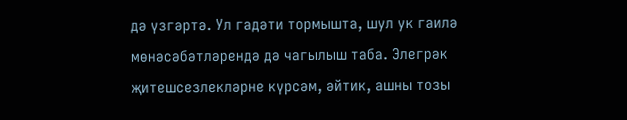дә үзгәртә. Ул гадәти тормышта, шул ук гаилә мөнәсәбәтләрендә дә чагылыш таба. Элегрәк җитешсезлекләрне күрсәм, әйтик, ашны тозы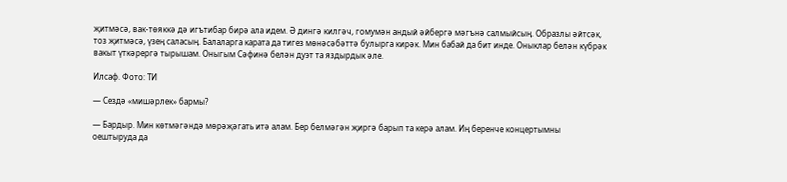җитмәсә, вак-төяккә дә игътибар бирә ала идем. Ә дингә килгәч, гомумән андый әйбергә мәгънә салмыйсың. Образлы әйтсәк, тоз җитмәсә, үзең саласың. Балаларга карата да тигез мөнәсәбәттә булырга кирәк. Мин бабай да бит инде. Оныклар белән күбрәк вакыт үткәрергә тырышам. Оныгым Сәфинә белән дуэт та яздырдык әле.

Илсаф. Фото: ТИ

— Сездә «мишәрлек» бармы?

— Бардыр. Мин көтмәгәндә мөрәҗәгать итә алам. Бер белмәгән җиргә барып та керә алам. Иң беренче концертымны оештыруда да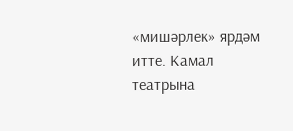«мишәрлек» ярдәм итте. Камал театрына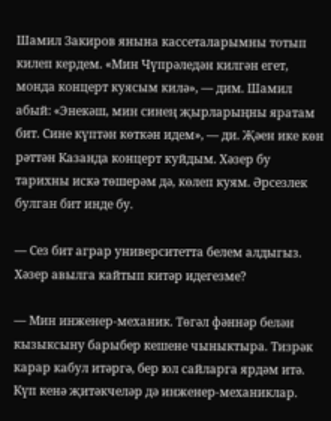Шамил Закиров янына кассеталарымны тотып килеп кердем. «Мин Чүпрәледән килгән егет, монда концерт куясым килә», — дим. Шамил абый: «Энекәш, мин синең җырларыңны яратам бит. Сине күптән көткән идем», — ди. Җәен ике көн рәттән Казанда концерт куйдым. Хәзер бу тарихны искә төшерәм дә, көлеп куям. Әрсезлек булган бит инде бу.

— Сез бит аграр университетта белем алдыгыз. Хәзер авылга кайтып китәр идегезме?

— Мин инженер-механик. Төгәл фәннәр белән кызыксыну барыбер кешене чыныктыра. Тизрәк карар кабул итәргә, бер юл сайларга ярдәм итә. Күп кенә җитәкчеләр дә инженер-механиклар.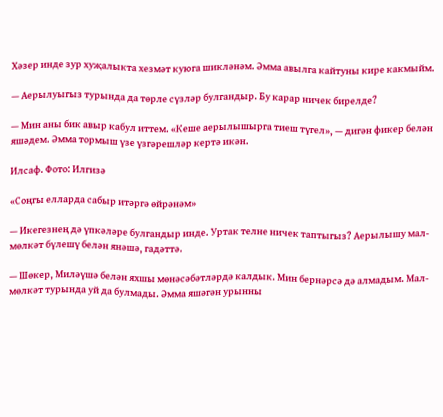Хәзер инде зур хуҗалыкта хезмәт куюга шикләнәм. Әмма авылга кайтуны кире какмыйм.

— Аерылуыгыз турында да төрле сүзләр булгандыр. Бу карар ничек бирелде?

— Мин аны бик авыр кабул иттем. «Кеше аерылышырга тиеш түгел», — дигән фикер белән яшәдем. Әмма тормыш үзе үзгәрешләр кертә икән.

Илсаф. Фото: Илгизә

«Соңгы елларда сабыр итәргә өйрәнәм»

— Икегезнең дә үпкәләре булгандыр инде. Уртак телне ничек таптыгыз? Аерылышу мал-мөлкәт бүлешү белән янәшә, гадәттә.

— Шөкер, Миләүшә белән яхшы мөнәсәбәтләрдә калдык. Мин бернәрсә дә алмадым. Мал-мөлкәт турында уй да булмады. Әмма яшәгән урынны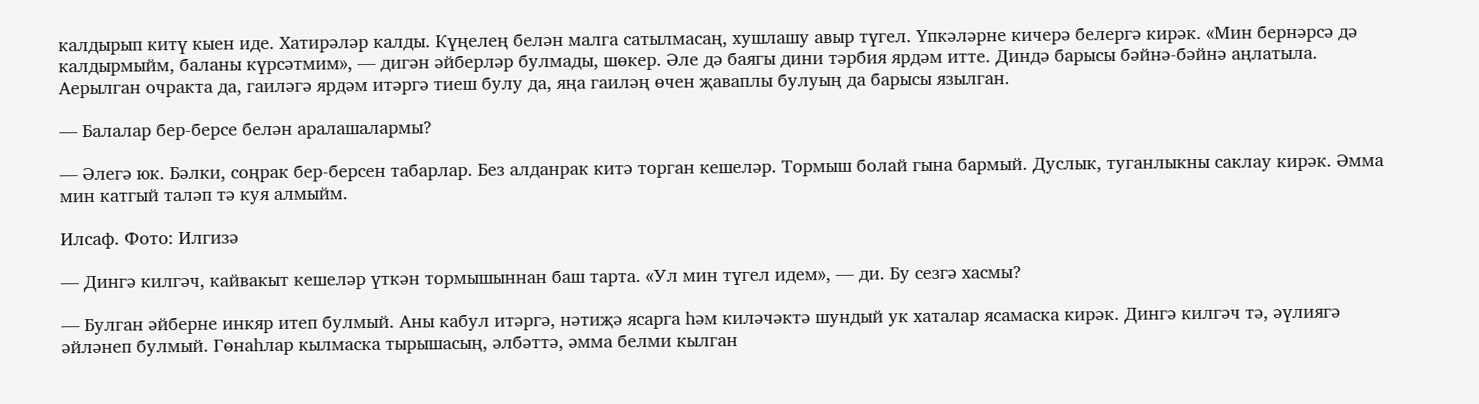калдырып китү кыен иде. Хатирәләр калды. Күңелең белән малга сатылмасаң, хушлашу авыр түгел. Үпкәләрне кичерә белергә кирәк. «Мин бернәрсә дә калдырмыйм, баланы күрсәтмим», — дигән әйберләр булмады, шөкер. Әле дә баягы дини тәрбия ярдәм итте. Диндә барысы бәйнә-бәйнә аңлатыла. Аерылган очракта да, гаиләгә ярдәм итәргә тиеш булу да, яңа гаиләң өчен җаваплы булуың да барысы язылган.

— Балалар бер-берсе белән аралашалармы?

— Әлегә юк. Бәлки, соңрак бер-берсен табарлар. Без алданрак китә торган кешеләр. Тормыш болай гына бармый. Дуслык, туганлыкны саклау кирәк. Әмма мин катгый таләп тә куя алмыйм.

Илсаф. Фото: Илгизә

— Дингә килгәч, кайвакыт кешеләр үткән тормышыннан баш тарта. «Ул мин түгел идем», — ди. Бу сезгә хасмы?

— Булган әйберне инкяр итеп булмый. Аны кабул итәргә, нәтиҗә ясарга һәм киләчәктә шундый ук хаталар ясамаска кирәк. Дингә килгәч тә, әүлиягә әйләнеп булмый. Гөнаһлар кылмаска тырышасың, әлбәттә, әмма белми кылган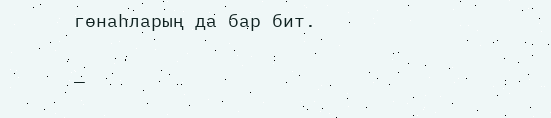гөнаһларың да бар бит.

—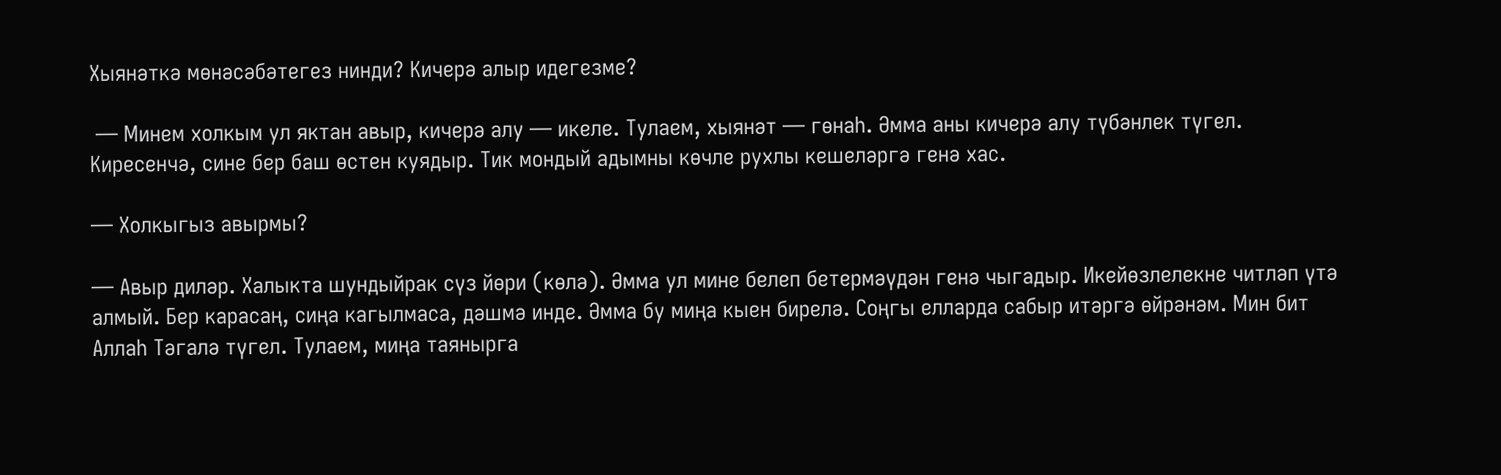Хыянәткә мөнәсәбәтегез нинди? Кичерә алыр идегезме?

 — Минем холкым ул яктан авыр, кичерә алу — икеле. Тулаем, хыянәт — гөнаһ. Әмма аны кичерә алу түбәнлек түгел. Киресенчә, сине бер баш өстен куядыр. Тик мондый адымны көчле рухлы кешеләргә генә хас.

— Холкыгыз авырмы?

— Авыр диләр. Халыкта шундыйрак сүз йөри (көлә). Әмма ул мине белеп бетермәүдән генә чыгадыр. Икейөзлелекне читләп үтә алмый. Бер карасаң, сиңа кагылмаса, дәшмә инде. Әмма бу миңа кыен бирелә. Соңгы елларда сабыр итәргә өйрәнәм. Мин бит Аллаһ Тәгалә түгел. Тулаем, миңа таянырга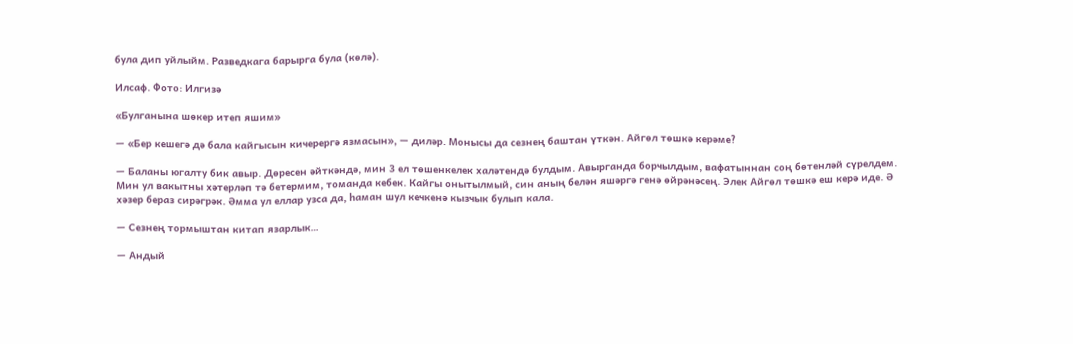була дип уйлыйм. Разведкага барырга була (көлә).

Илсаф. Фото: Илгизә

«Булганына шөкер итеп яшим»

— «Бер кешегә дә бала кайгысын кичерергә язмасын», — диләр. Монысы да сезнең баштан үткән. Айгөл төшкә керәме?

— Баланы югалту бик авыр. Дөресен әйткәндә, мин 3 ел төшенкелек халәтендә булдым. Авырганда борчылдым, вафатыннан соң бөтенләй сүрелдем. Мин ул вакытны хәтерләп тә бетермим, томанда кебек. Кайгы онытылмый, син аның белән яшәргә генә өйрәнәсең. Элек Айгөл төшкә еш керә иде. Ә хәзер бераз сирәгрәк. Әмма ул еллар узса да, һаман шул кечкенә кызчык булып кала.

— Сезнең тормыштан китап язарлык…

— Андый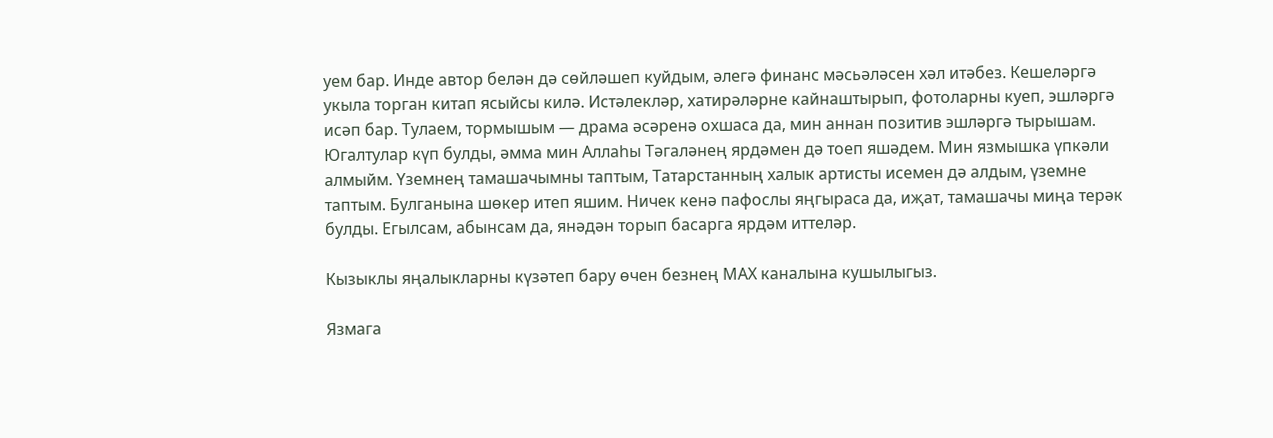уем бар. Инде автор белән дә сөйләшеп куйдым, әлегә финанс мәсьәләсен хәл итәбез. Кешеләргә укыла торган китап ясыйсы килә. Истәлекләр, хатирәләрне кайнаштырып, фотоларны куеп, эшләргә исәп бар. Тулаем, тормышым — драма әсәренә охшаса да, мин аннан позитив эшләргә тырышам. Югалтулар күп булды, әмма мин Аллаһы Тәгаләнең ярдәмен дә тоеп яшәдем. Мин язмышка үпкәли алмыйм. Үземнең тамашачымны таптым, Татарстанның халык артисты исемен дә алдым, үземне таптым. Булганына шөкер итеп яшим. Ничек кенә пафослы яңгыраса да, иҗат, тамашачы миңа терәк булды. Егылсам, абынсам да, янәдән торып басарга ярдәм иттеләр.

Кызыклы яңалыкларны күзәтеп бару өчен безнең МАХ каналына кушылыгыз.

Язмага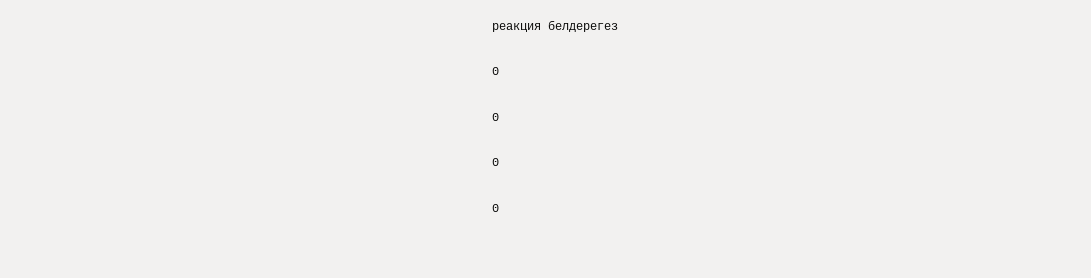реакция белдерегез

0

0

0

0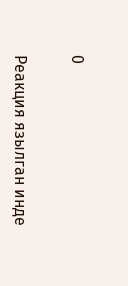0

Реакция язылган инде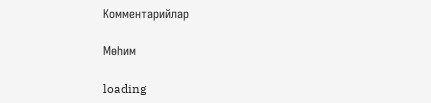Комментарийлар

Мөһим

loading